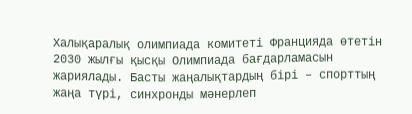Халықаралық олимпиада комитеті Францияда өтетін 2030 жылғы қысқы Олимпиада бағдарламасын жариялады. Басты жаңалықтардың бірі – спорттың жаңа түрі, синхронды мәнерлеп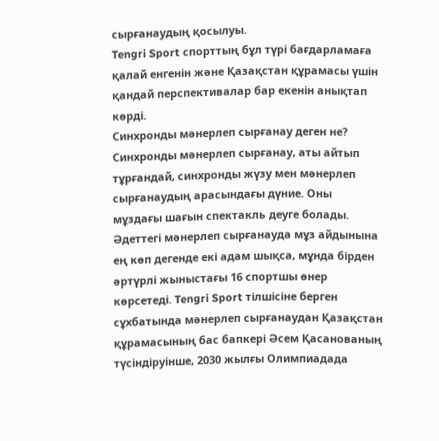сырғанаудың қосылуы.
Tengri Sport спорттың бұл түрі бағдарламаға қалай енгенін және Қазақстан құрамасы үшін қандай перспективалар бар екенін анықтап көрді.
Синхронды мәнерлеп сырғанау деген не?
Синхронды мәнерлеп сырғанау, аты айтып тұрғандай, синхронды жүзу мен мәнерлеп сырғанаудың арасындағы дүние. Оны мұздағы шағын спектакль деуге болады.
Әдеттегі мәнерлеп сырғанауда мұз айдынына ең көп дегенде екі адам шықса, мұнда бірден әртүрлі жыныстағы 16 спортшы өнер көрсетеді. Tengri Sport тілшісіне берген сұхбатында мәнерлеп сырғанаудан Қазақстан құрамасының бас бапкері Әсем Қасанованың түсіндіруінше, 2030 жылғы Олимпиадада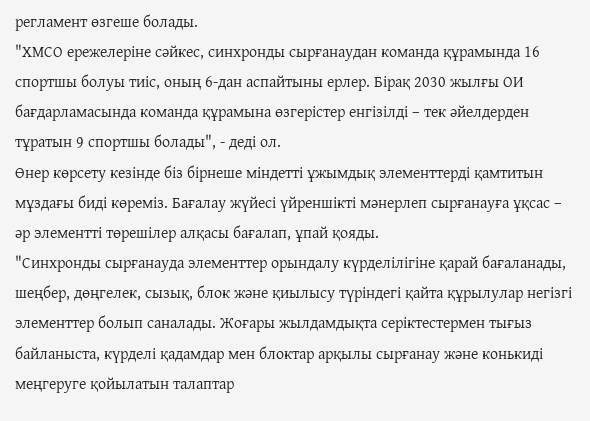регламент өзгеше болады.
"ХМСО ережелеріне сәйкес, синхронды сырғанаудан команда құрамында 16 спортшы болуы тиіс, оның 6-дан аспайтыны ерлер. Бірақ 2030 жылғы ОИ бағдарламасында команда құрамына өзгерістер енгізілді – тек әйелдерден тұратын 9 спортшы болады", - деді ол.
Өнер көрсету кезінде біз бірнеше міндетті ұжымдық элементтерді қамтитын мұздағы биді көреміз. Бағалау жүйесі үйреншікті мәнерлеп сырғанауға ұқсас – әр элементті төрешілер алқасы бағалап, ұпай қояды.
"Синхронды сырғанауда элементтер орындалу күрделілігіне қарай бағаланады, шеңбер, дөңгелек, сызық, блок және қиылысу түріндегі қайта құрылулар негізгі элементтер болып саналады. Жоғары жылдамдықта серіктестермен тығыз байланыста, күрделі қадамдар мен блоктар арқылы сырғанау және конькиді меңгеруге қойылатын талаптар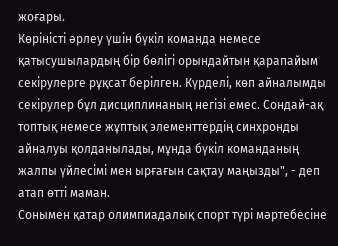жоғары.
Көріністі әрлеу үшін бүкіл команда немесе қатысушылардың бір бөлігі орындайтын қарапайым секірулерге рұқсат берілген. Күрделі, көп айналымды секірулер бұл дисциплинаның негізі емес. Сондай-ақ топтық немесе жұптық элементтердің синхронды айналуы қолданылады, мұнда бүкіл команданың жалпы үйлесімі мен ырғағын сақтау маңызды", - деп атап өтті маман.
Сонымен қатар олимпиадалық спорт түрі мәртебесіне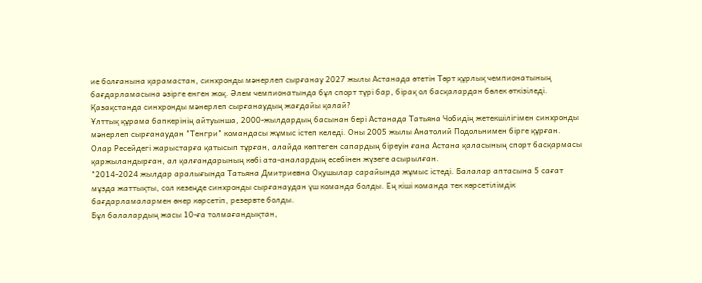ие болғанына қарамастан, синхронды мәнерлеп сырғанау 2027 жылы Астанада өтетін Төрт құрлық чемпионатының бағдарламасына әзірге енген жоқ. Әлем чемпионатында бұл спорт түрі бар, бірақ ол басқалардан бөлек өткізіледі.
Қазақстанда синхронды мәнерлеп сырғанаудың жағдайы қалай?
Ұлттық құрама бапкерінің айтуынша, 2000-жылдардың басынан бері Астанада Татьяна Чобидің жетекшілігімен синхронды мәнерлеп сырғанаудан "Тенгри" командасы жұмыс істеп келеді. Оны 2005 жылы Анатолий Подольнимен бірге құрған.
Олар Ресейдегі жарыстарға қатысып тұрған, алайда көптеген сапардың біреуін ғана Астана қаласының спорт басқармасы қаржыландырған, ал қалғандарының көбі ата-аналардың есебінен жүзеге асырылған.
"2014-2024 жылдар аралығында Татьяна Дмитриевна Оқушылар сарайында жұмыс істеді. Балалар аптасына 5 сағат мұзда жаттықты, сол кезеңде синхронды сырғанаудан үш команда болды. Ең кіші команда тек көрсетілімдік бағдарламалармен өнер көрсетіп, резервте болды.
Бұл балалардың жасы 10-ға толмағандықтан,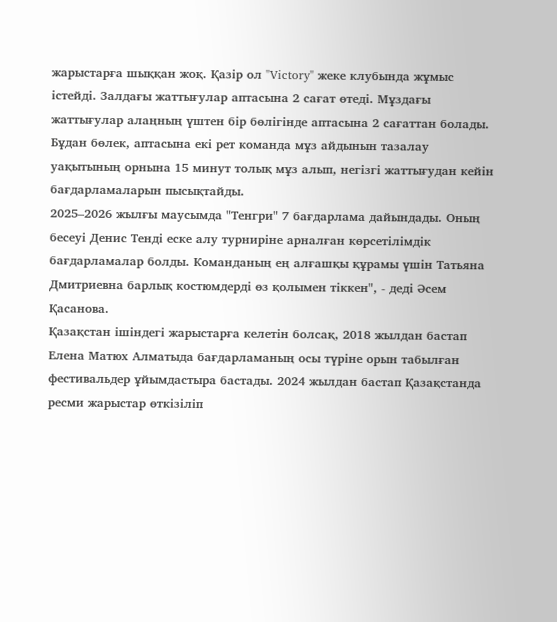жарыстарға шыққан жоқ. Қазір ол "Victory" жеке клубында жұмыс істейді. Залдағы жаттығулар аптасына 2 сағат өтеді. Мұздағы жаттығулар алаңның үштен бір бөлігінде аптасына 2 сағаттан болады. Бұдан бөлек, аптасына екі рет команда мұз айдынын тазалау уақытының орнына 15 минут толық мұз алып, негізгі жаттығудан кейін бағдарламаларын пысықтайды.
2025–2026 жылғы маусымда "Тенгри" 7 бағдарлама дайындады. Оның бесеуі Денис Тенді еске алу турниріне арналған көрсетілімдік бағдарламалар болды. Команданың ең алғашқы құрамы үшін Татьяна Дмитриевна барлық костюмдерді өз қолымен тіккен", - деді Әсем Қасанова.
Қазақстан ішіндегі жарыстарға келетін болсақ, 2018 жылдан бастап Елена Матюх Алматыда бағдарламаның осы түріне орын табылған фестивальдер ұйымдастыра бастады. 2024 жылдан бастап Қазақстанда ресми жарыстар өткізіліп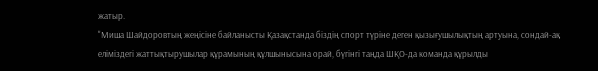жатыр.
"Миша Шайдоровтың жеңісіне байланысты Қазақстанда біздің спорт түріне деген қызығушылықтың артуына, сондай-ақ еліміздегі жаттықтырушылар құрамының құлшынысына орай, бүгінгі таңда ШҚО-да команда құрылды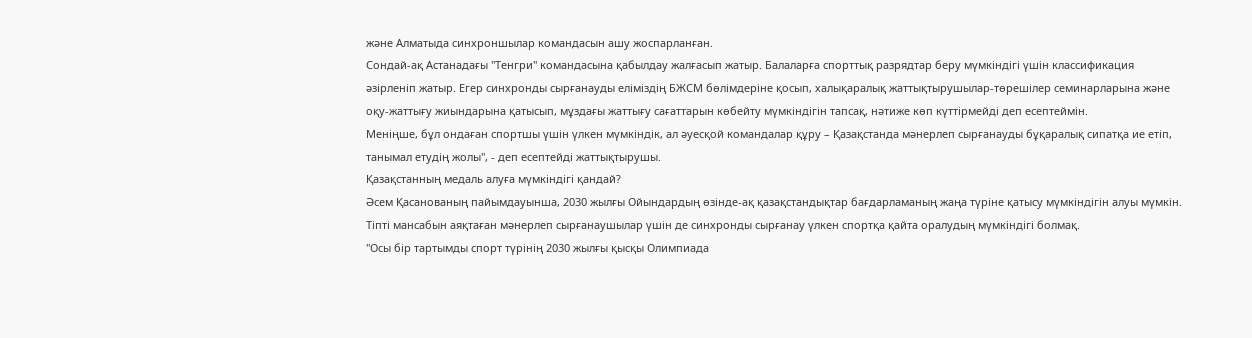және Алматыда синхроншылар командасын ашу жоспарланған.
Сондай-ақ Астанадағы "Тенгри" командасына қабылдау жалғасып жатыр. Балаларға спорттық разрядтар беру мүмкіндігі үшін классификация әзірленіп жатыр. Егер синхронды сырғанауды еліміздің БЖСМ бөлімдеріне қосып, халықаралық жаттықтырушылар-төрешілер семинарларына және оқу-жаттығу жиындарына қатысып, мұздағы жаттығу сағаттарын көбейту мүмкіндігін тапсақ, нәтиже көп күттірмейді деп есептеймін.
Меніңше, бұл ондаған спортшы үшін үлкен мүмкіндік, ал әуесқой командалар құру – Қазақстанда мәнерлеп сырғанауды бұқаралық сипатқа ие етіп, танымал етудің жолы", - деп есептейді жаттықтырушы.
Қазақстанның медаль алуға мүмкіндігі қандай?
Әсем Қасанованың пайымдауынша, 2030 жылғы Ойындардың өзінде-ақ қазақстандықтар бағдарламаның жаңа түріне қатысу мүмкіндігін алуы мүмкін. Тіпті мансабын аяқтаған мәнерлеп сырғанаушылар үшін де синхронды сырғанау үлкен спортқа қайта оралудың мүмкіндігі болмақ.
"Осы бір тартымды спорт түрінің 2030 жылғы қысқы Олимпиада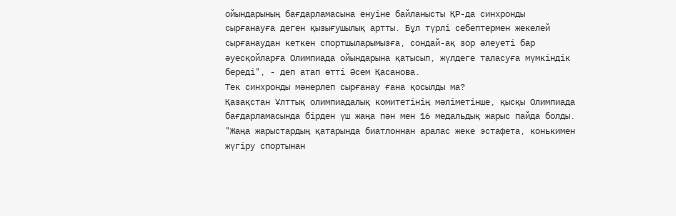ойындарының бағдарламасына енуіне байланысты ҚР-да синхронды сырғанауға деген қызығушылық артты. Бұл түрлі себептермен жекелей сырғанаудан кеткен спортшыларымызға, сондай-ақ зор әлеуеті бар әуесқойларға Олимпиада ойындарына қатысып, жүлдеге таласуға мүмкіндік береді", - деп атап өтті Әсем Қасанова.
Тек синхронды мәнерлеп сырғанау ғана қосылды ма?
Қазақстан Ұлттық олимпиадалық комитетінің мәліметінше, қысқы Олимпиада бағдарламасында бірден үш жаңа пән мен 16 медальдық жарыс пайда болды.
"Жаңа жарыстардың қатарында биатлоннан аралас жеке эстафета, конькимен жүгіру спортынан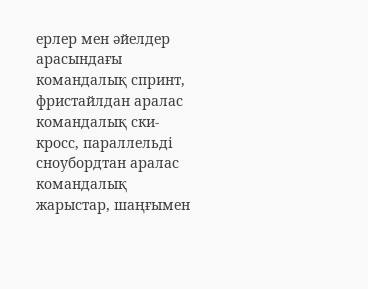ерлер мен әйелдер арасындағы командалық спринт, фристайлдан аралас командалық ски-кросс, параллельді сноубордтан аралас командалық жарыстар, шаңғымен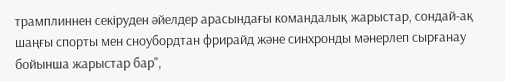трамплиннен секіруден әйелдер арасындағы командалық жарыстар, сондай-ақ шаңғы спорты мен сноубордтан фрирайд және синхронды мәнерлеп сырғанау бойынша жарыстар бар",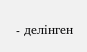- делінген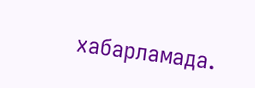хабарламада.